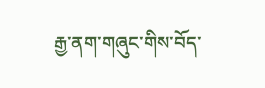རྒྱ་ནག་གཞུང་གིས་བོད་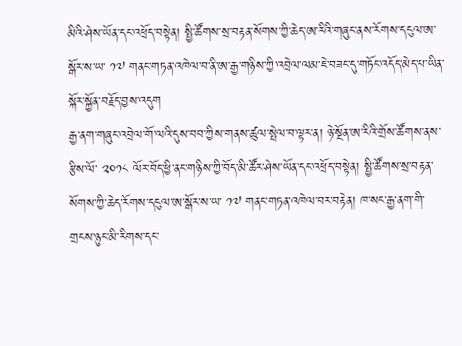མིའི་ཤེས་ཡོན་དང་འཕྲོད་བསྟེན། སྤྱི་ཚོགས་སྲ་བརྟན་སོགས་ཀྱི་ཆེད་ཨ་རིའི་གཞུང་ནས་རོགས་དངུལ་ཨ་སྒོར་ས་ཡ་ ༡༧ གནང་གཏན་འཁེལ་བ་ནི་ཨ་རྒྱ་གཉིས་ཀྱི་འབྲེལ་ལམ་ཇེ་བཟང་དུ་གཏོང་འདོད་མེད་པ་ཡིན་སྐོར་སྐྱོན་བརྗོད་བྱས་འདུག
རྒྱ་ནག་གཞུང་འབྲེལ་གོ་ལའི་དུས་བབ་ཀྱིས་གནས་ཚུལ་སྤེལ་བ་ལྟར་ན། ཉེ་སྔོན་ཨ་རིའི་གྲོས་ཚོགས་ནས་རྩིས་ལོ་ ༢༠༡༨ ལོར་བོད་ཕྱི་ནང་གཉིས་ཀྱི་བོད་མི་ཚོར་ཤེས་ཡོན་དང་འཕྲོད་བསྟེན། སྤྱི་ཚོགས་སྲ་བརྟན་སོགས་ཀྱི་ཆེད་རོགས་དངུལ་ཨ་སྒོར་ས་ཡ་ ༡༧ གནང་གཏན་འཁེལ་བར་བརྟེན། ཁ་སང་རྒྱ་ནག་གི་གྲངས་ཉུང་མི་རིགས་དང་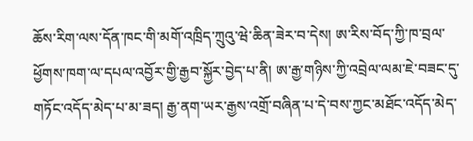ཆོས་རིག་ལས་དོན་ཁང་གི་མགོ་འཁྲིད་ཀྲུའུ་ཝེ་ཆིན་ཟེར་བ་དེས། ཨ་རིས་བོད་ཀྱི་ཁ་བྲལ་ཕྱོགས་ཁག་ལ་དཔལ་འབྱོར་གྱི་རྒྱབ་སྐྱོར་བྱེད་པ་ནི། ཨ་རྒྱ་གཉིས་ཀྱི་འབྲེལ་ལམ་ཇེ་བཟང་དུ་གཏོང་འདོད་མེད་པ་མ་ཟད། རྒྱ་ནག་ཡར་རྒྱས་འགྲོ་བཞིན་པ་དེ་བས་ཀྱང་མཐོང་འདོད་མེད་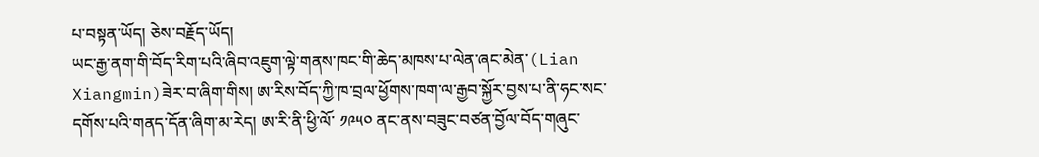པ་བསྟན་ཡོད། ཅེས་བརྗོད་ཡོད།
ཡང་རྒྱ་ནག་གི་བོད་རིག་པའི་ཞིབ་འཇུག་ལྟེ་གནས་ཁང་གི་ཆེད་མཁས་པ་ལེན་ཞང་མེན་(Lian Xiangmin)ཟེར་བ་ཞིག་གིས། ཨ་རིས་བོད་ཀྱི་ཁ་བྲལ་ཕྱོགས་ཁག་ལ་རྒྱབ་སྐྱོར་བྱས་པ་ནི་ཧང་སང་དགོས་པའི་གནད་དོན་ཞིག་མ་རེད། ཨ་རི་ནི་ཕྱི་ལོ་ ༡༩༥༠ ནང་ནས་བཟུང་བཙན་བྱོལ་བོད་གཞུང་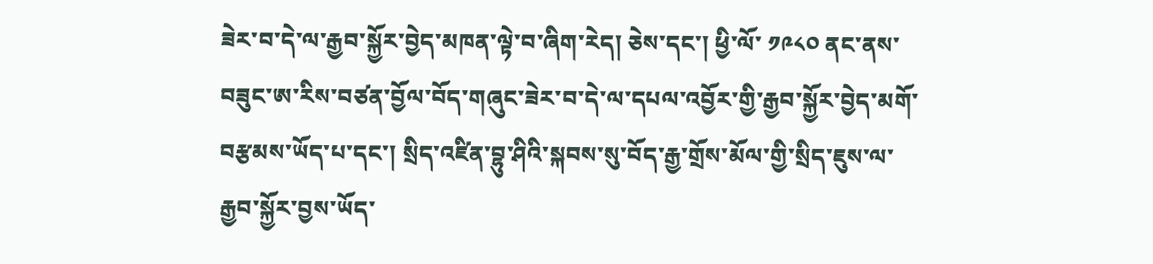ཟེར་བ་དེ་ལ་རྒྱབ་སྐྱོར་བྱེད་མཁན་ལྟེ་བ་ཞིག་རེད། ཅེས་དང་། ཕྱི་ལོ་ ༡༩༨༠ ནང་ནས་བཟུང་ཨ་རིས་བཙན་བྱོལ་བོད་གཞུང་ཟེར་བ་དེ་ལ་དཔལ་འབྱོར་གྱི་རྒྱབ་སྐྱོར་བྱེད་མགོ་བརྩམས་ཡོད་པ་དང་། སྲིད་འཛིན་བྷུ་ཤིའི་སྐབས་སུ་བོད་རྒྱ་གྲོས་མོལ་གྱི་སྲིད་ཇུས་ལ་རྒྱབ་སྐྱོར་བྱས་ཡོད་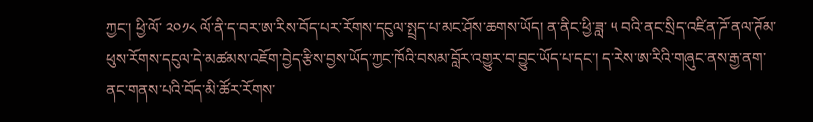ཀྱང་། ཕྱི་ལོ་ ༢༠༡༨ ལོ་ནི་ད་བར་ཨ་རིས་བོད་པར་རོགས་དངུལ་སྤྲད་པ་མང་ཤོས་ཆགས་ཡོད། ན་ནིང་ཕྱི་ཟླ་ ༥ བའི་ནང་སྲིད་འཛིན་ཌོ་ནལ་ཊོམ་ཕུས་རོགས་དངུལ་དེ་མཚམས་འཇོག་བྱེད་རྩིས་བྱས་ཡོད་ཀྱང་ཁོའི་བསམ་བློར་འགྱུར་བ་བྱུང་ཡོད་པ་དང་། ད་རེས་ཨ་རིའི་གཞུང་ནས་རྒྱ་ནག་ནང་གནས་པའི་བོད་མི་ཚོར་རོགས་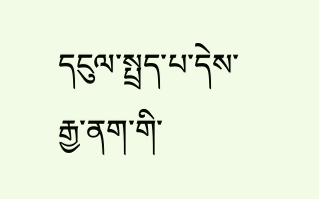དངུལ་སྤྲད་པ་དེས་རྒྱ་ནག་གི་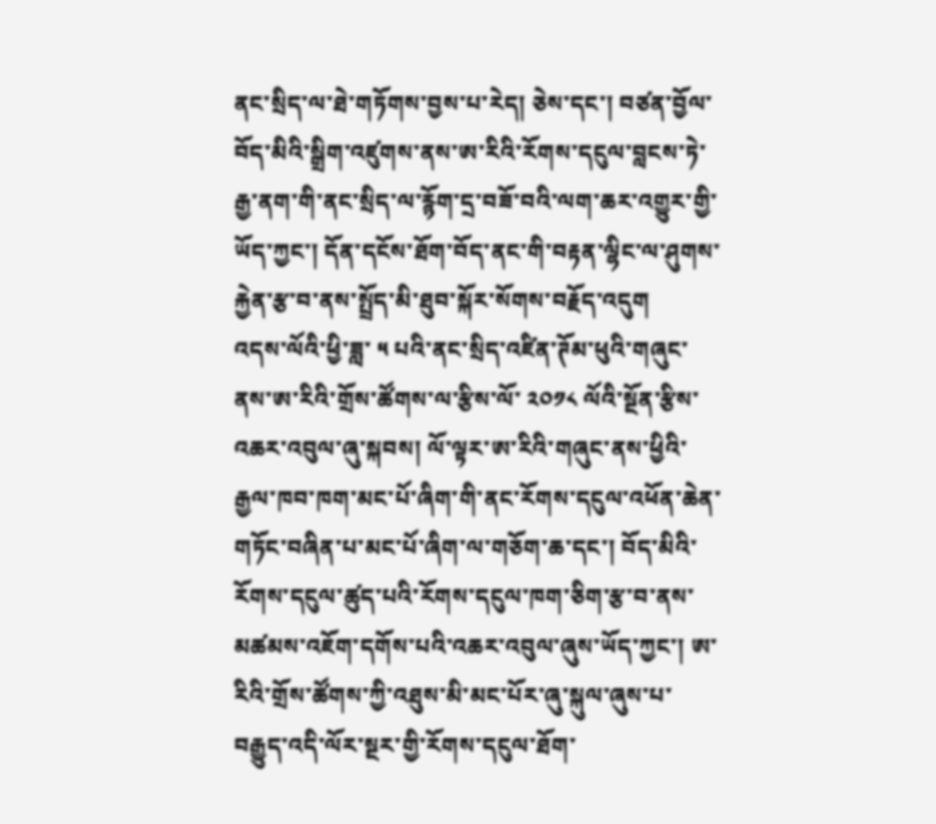ནང་སྲིད་ལ་ཐེ་གཏོགས་བྱས་པ་རེད། ཅེས་དང་། བཙན་བྱོལ་བོད་མིའི་སྒྲིག་འཛུགས་ནས་ཨ་རིའི་རོགས་དངུལ་བླངས་ཏེ་རྒྱ་ནག་གི་ནང་སྲིད་ལ་རྙོག་དྲ་བཟོ་བའི་ལག་ཆར་འགྱུར་གྱི་ཡོད་ཀྱང་། དོན་དངོས་ཐོག་བོད་ནང་གི་བརྟན་ལྷིང་ལ་ཤུགས་རྐྱེན་རྩ་བ་ནས་སྤྲོད་མི་ཐུབ་སྐོར་སོགས་བརྗོད་འདུག
འདས་ལོའི་ཕྱི་ཟླ་ ༥ པའི་ནང་སྲིད་འཛིན་ཊོམ་ཕུའི་གཞུང་ནས་ཨ་རིའི་གྲོས་ཚོགས་ལ་རྩིས་ལོ་ ༢༠༡༨ ལོའི་སྔོན་རྩིས་འཆར་འབུལ་ཞུ་སྐབས། ལོ་ལྟར་ཨ་རིའི་གཞུང་ནས་ཕྱིའི་རྒྱལ་ཁབ་ཁག་མང་པོ་ཞིག་གི་ནང་རོགས་དངུལ་འཕོན་ཆེན་གཏོང་བཞིན་པ་མང་པོ་ཞིག་ལ་གཅོག་ཆ་དང་། བོད་མིའི་རོགས་དངུལ་ཚུད་པའི་རོགས་དངུལ་ཁག་ཅིག་རྩ་བ་ནས་མཚམས་འཇོག་དགོས་པའི་འཆར་འབུལ་ཞུས་ཡོད་ཀྱང་། ཨ་རིའི་གྲོས་ཚོགས་ཀྱི་འཐུས་མི་མང་པོར་ཞུ་སྐུལ་ཞུས་པ་བརྒྱུད་འདི་ལོར་སྔར་གྱི་རོགས་དངུལ་ཐོག་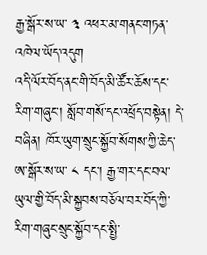རྒྱ་སྒོར་ས་ཡ་ ༣ འཕར་མ་གནང་གཏན་འཁེལ་ཡོད་འདུག
འདི་ལོར་བོད་ནང་གི་བོད་མི་ཚོར་ཆོས་དང་རིག་གཞུང་། སློབ་གསོ་དང་འཕྲོད་བསྟེན། དེ་བཞིན། ཁོར་ཡུག་སྲུང་སྐྱོབ་སོགས་ཀྱི་ཆེད་ཨ་སྒོར་ས་ཡ་ ༨ དང་། རྒྱ་གར་དང་བལ་ཡུལ་གྱི་བོད་མི་སྐྱབས་བཅོལ་བར་བོད་ཀྱི་རིག་གཞུང་སྲུང་སྐྱོབ་དང་སྤྱི་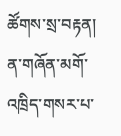ཚོགས་སྲ་བརྟན། ན་གཞོན་མགོ་འཁྲིད་གསར་པ་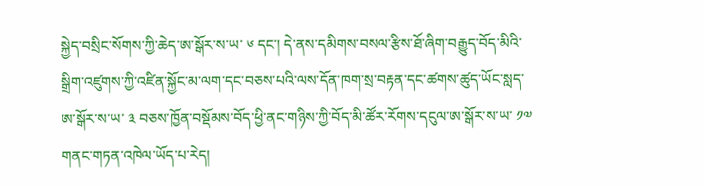སྐྱེད་བསྲིང་སོགས་ཀྱི་ཆེད་ཨ་སྒོར་ས་ཡ་ ༦ དང་། དེ་ནས་དམིགས་བསལ་རྩིས་ཐོ་ཞིག་བརྒྱུད་བོད་མིའི་སྒྲིག་འཛུགས་ཀྱི་འཛིན་སྐྱོང་མ་ལག་དང་བཅས་པའི་ལས་དོན་ཁག་སྲ་བརྟན་དང་ཚགས་ཚུད་ཡོང་སླད་ཨ་སྒོར་ས་ཡ་ ༣ བཅས་ཁྱོན་བསྡོམས་བོད་ཕྱི་ནང་གཉིས་ཀྱི་བོད་མི་ཚོར་རོགས་དངུལ་ཨ་སྒོར་ས་ཡ་ ༡༧ གནང་གཏན་འཁེལ་ཡོད་པ་རེད།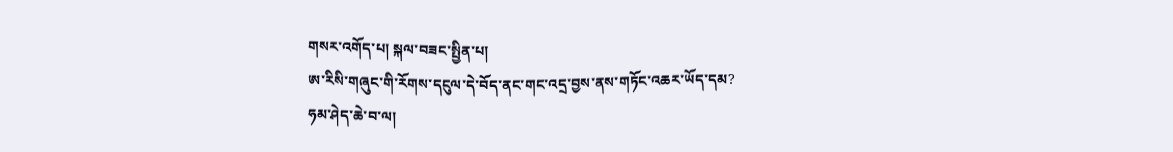གསར་འགོད་པ། སྐལ་བཟང་སྤྱིན་པ།
ཨ་རིསི་གཞུང་གི་རོགས་དངུལ་དེ་བོད་ནང་གང་འདྲ་བྱས་ནས་གཏོང་འཆར་ཡོད་དམ?
ཧམ་ཤེད་ཆེ་བ་ལ།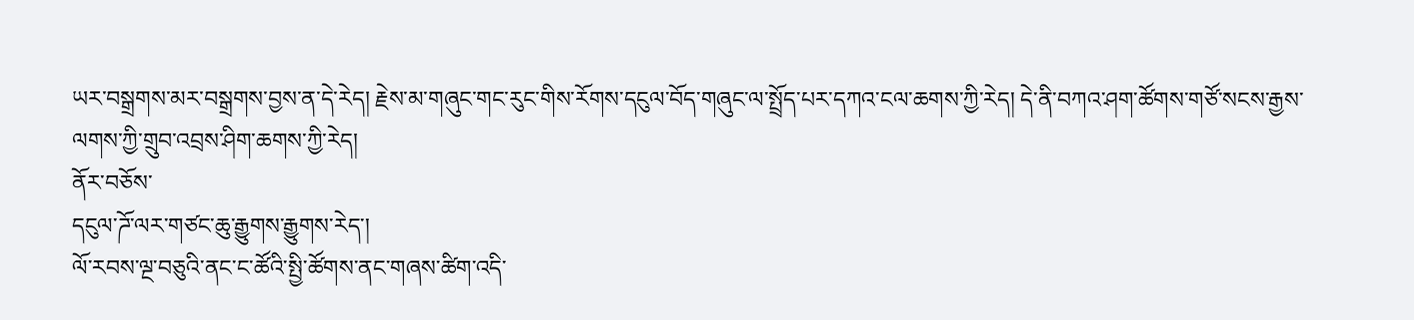ཡར་བསྒྲགས་མར་བསྒྲགས་བྱས་ན་དེ་རེད། རྗེས་མ་གཞུང་གང་རུང་གིས་རོགས་དངུལ་བོད་གཞུང་ལ་སྤྲོད་པར་དཀའ་ངལ་ཆགས་ཀྱི་རེད། དེ་ནི་བཀའ་ཤག་ཚོགས་གཙོ་སངས་རྒྱས་ལགས་ཀྱི་གྲུབ་འབྲས་ཤིག་ཆགས་ཀྱི་རེད།
ནོར་བཅོས་
དངུལ་ཌོ་ལར་གཙང་ཆུ་རྒྱུགས་རྒྱུགས་རེད་།
ལོ་རབས་ལྔ་བཅུའི་ནང་ང་ཚོའི་སྤྱི་ཚོགས་ནང་གཞས་ཚིག་འདི་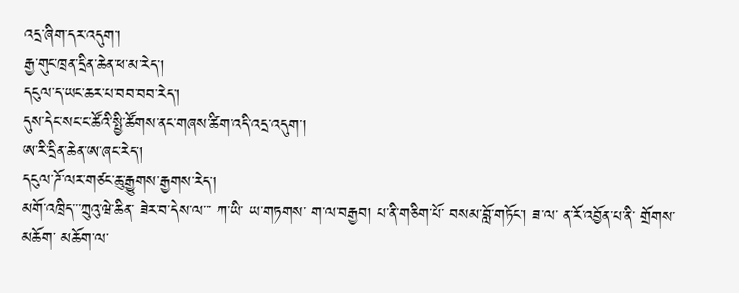འདྲ་ཞིག་དར་འདུག་།
རྒྱ་གུང་ཁྲན་དྲིན་ཆེན་ཕ་མ་རེད་།
དངུལ་ད་ཡང་ཆར་པ་བབ་བབ་རེད་།
དུས་དེང་སང་ང་ཚོའི་སྤྱི་ཚོགས་ནང་གཞས་ཚིག་འདི་འདྲ་འདུག་།
ཨ་རི་དྲིན་ཆེན་ཨ་ཞང་རེད་།
དངུལ་ཌོ་ལར་གཙང་ཆུ་རྒྱུགས་རྒྱགས་རེད་།
མགོ་འཁྲིད་་་ཀྲུའུ་ཝེ་ཆིན་ ཟེར་བ་དེས་ལ་་་ ཀ་ཡི་ ཡ་གཏགས་ ག་ལ་བརྒྱབ། པ་ནི་གཅིག་པོ་ བསམ་བློ་གཏོང་། ཟ་ལ་ ན་རོ་འབྱོན་པ་ནི་ གྲོགས་མཆོག་ མཆོག་ལ་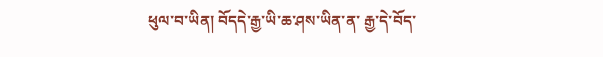ཕུལ་བ་ཡིན། བོདདེ་རྒྱ་ཡི་ཆ་ཤས་ཡིན་ན་ རྒྱ་དེ་བོད་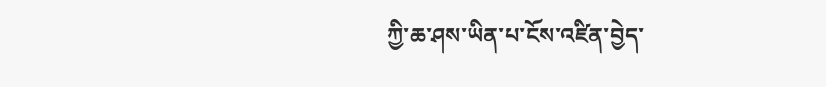ཀྱི་ཆ་ཤས་ཡིན་པ་ངོས་འཛིན་བྱེད་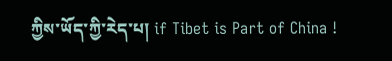ཀྱིས་ཡོད་ཀྱི་རེད་པ། if Tibet is Part of China !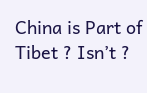China is Part of Tibet ? Isn’t ?